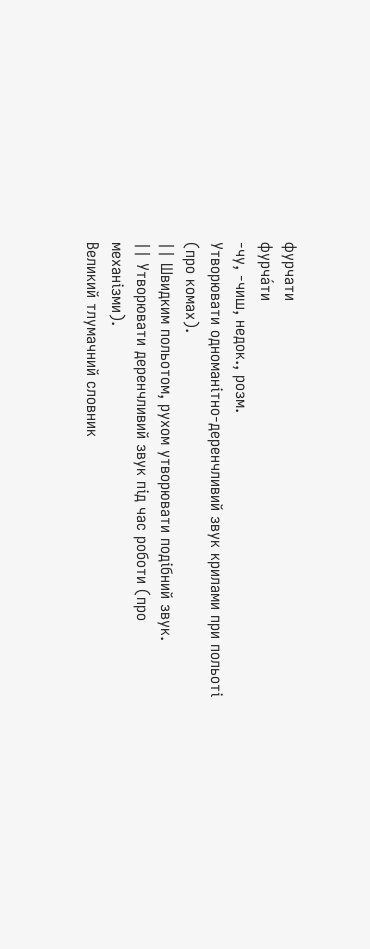фурчати
фурча́ти
-чу, -чиш, недок., розм.
Утворювати одноманітно-деренчливий звук крилами при польоті (про комах).
|| Швидким польотом, рухом утворювати подібний звук.
|| Утворювати деренчливий звук під час роботи (про механізми).
Великий тлумачний словник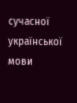сучасної української мови